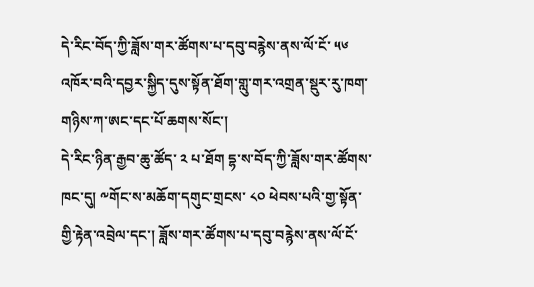དེ་རིང་བོད་ཀྱི་ཟློས་གར་ཚོགས་པ་དབུ་བརྙེས་ནས་ལོ་ངོ་ ༥༦ འཁོར་བའི་དབྱར་སྐྱིད་དུས་སྟོན་ཐོག་གླུ་གར་འགྲན་སྡུར་རུ་ཁག་གཉིས་ཀ་ཨང་དང་པོ་ཆགས་སོང་།
དེ་རིང་ཉིན་རྒྱབ་ཆུ་ཚོད་ ༢ པ་ཐོག དྷ་ས་བོད་ཀྱི་ཟློས་གར་ཚོགས་ཁང་དུ། ༸གོང་ས་མཆོག་དགུང་གྲངས་ ༨༠ ཕེབས་པའི་གྱ་སྟོན་གྱི་རྟེན་འབྲེལ་དང་། ཟློས་གར་ཚོགས་པ་དབུ་བརྙེས་ནས་ལོ་ངོ་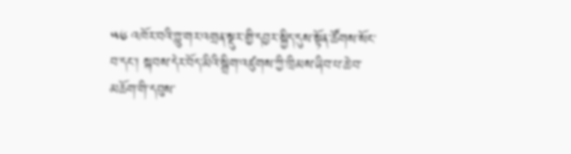༥༦ འཁོར་བའི་གླུ་གར་འགྲན་སྡུར་གྱི་དབྱར་སྐྱིད་དུས་སྟོན་ཚོགས་སོང་བ་དང་། སྐབས་དེར་བོད་མིའི་སྒྲིག་འཛུགས་ཀྱི་ཁྲིམས་ཞིབ་པ་ཆེ་བ་མཆོག་གི་དབུས་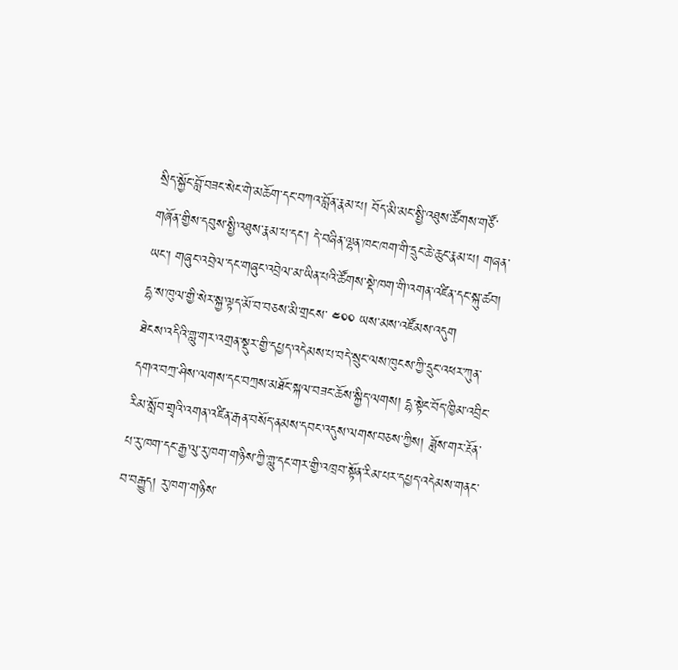སྲིད་སྐྱོང་བློ་བཟང་སེང་གེ་མཆོག་དང་བཀའ་བློན་རྣམ་པ། བོད་མི་མང་སྤྱི་འཐུས་ཚོགས་གཙོ་གཞོན་གྱིས་དབུས་སྤྱི་འཐུས་རྣམ་པ་དང་། དེ་བཞིན་ལྷན་ཁང་ཁག་གི་དྲུང་ཆེ་ཆུང་རྣམ་པ། གཞན་ཡང་། གཞུང་འབྲེལ་དང་གཞུང་འབྲེལ་མ་ཡིན་པའི་ཚོགས་སྡེ་ཁག་གི་འགན་འཛིན་དང་སྐུ་ཚབ། དྷ་ས་ཁུལ་གྱི་སེར་སྐྱ་ལྟད་མོ་བ་བཅས་མི་གྲངས་ ༤༠༠ ཡས་མས་འཛོམས་འདུག
ཐེངས་འདིའི་གླུ་གར་འགྲན་སྡུར་གྱི་དཔྱད་འདེམས་པ་བདེ་སྲུང་ལས་ཁུངས་ཀྱི་དྲུང་འཕར་ཀུན་དགའ་བཀྲ་ཤིས་ལགས་དང་བཀྲས་མཐོང་སྐལ་བཟང་ཆོས་སྐྱིད་ལགས། དྷ་སྟེང་བོད་ཁྱིམ་འབྲིང་རིམ་སློབ་གྲྭའི་འགན་འཛིན་རྒན་བསོད་ནམས་དབང་འདུས་ལགས་བཅས་ཀྱིས། ཟློས་གར་རྔོན་པ་རུ་ཁག་དང་རྒྱ་ལུ་རུ་ཁག་གཉིས་ཀྱི་གླུ་དང་གར་གྱི་འཁྲབ་སྟོན་རིམ་པར་དཔྱད་འདེམས་གནང་བ་བརྒྱུད། རུ་ཁག་གཉིས་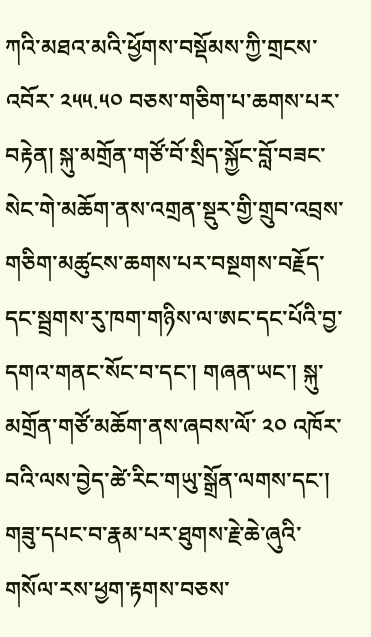ཀའི་མཐའ་མའི་ཕྱོགས་བསྡོམས་ཀྱི་གྲངས་འབོར་ ༢༥༥.༥༠ བཅས་གཅིག་པ་ཆགས་པར་བརྟེན། སྐུ་མགྲོན་གཙོ་བོ་སྲིད་སྐྱོང་བློ་བཟང་སེང་གེ་མཆོག་ནས་འགྲན་སྡུར་གྱི་གྲུབ་འབྲས་གཅིག་མཚུངས་ཆགས་པར་བསྔགས་བརྗོད་དང་སྦྲགས་རུ་ཁག་གཉིས་ལ་ཨང་དང་པོའི་བྱ་དགའ་གནང་སོང་བ་དང་། གཞན་ཡང་། སྐུ་མགྲོན་གཙོ་མཆོག་ནས་ཞབས་ལོ་ ༢༠ འཁོར་བའི་ལས་བྱེད་ཚེ་རིང་གཡུ་སྒྲོན་ལགས་དང་། གཟུ་དཔང་བ་རྣམ་པར་ཐུགས་རྗེ་ཆེ་ཞུའི་གསོལ་རས་ཕྱག་རྟགས་བཅས་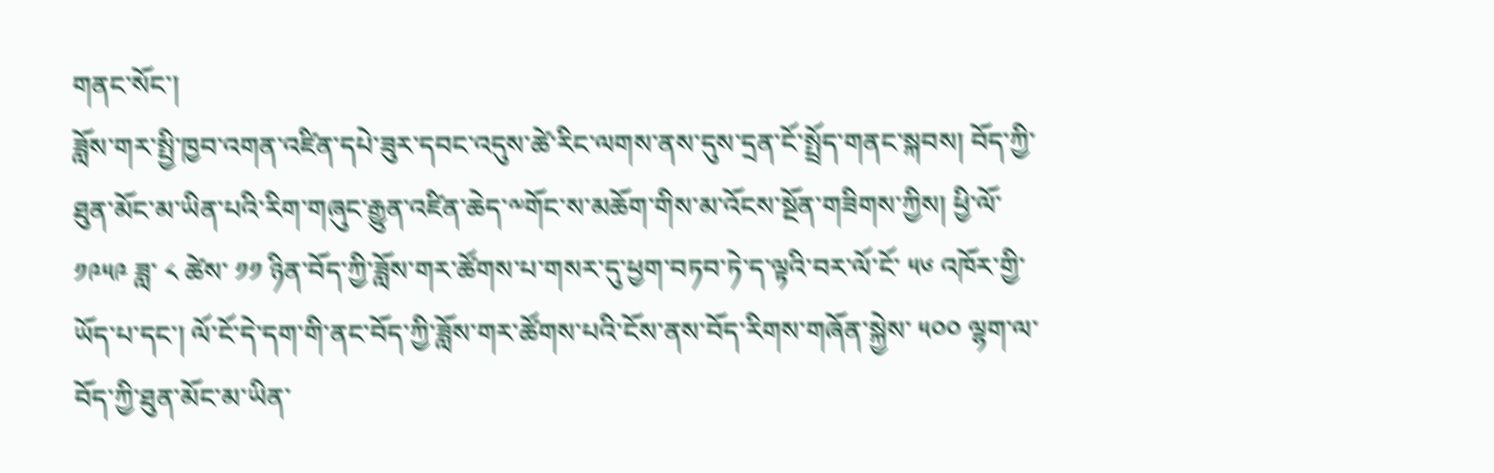གནང་སོང་།
ཟློས་གར་སྤྱི་ཁྱབ་འགན་འཛིན་དཔེ་ཟུར་དབང་འདུས་ཚེ་རིང་ལགས་ནས་དུས་དྲན་ངོ་སྤྲོད་གནང་སྐབས། བོད་ཀྱི་ཐུན་མོང་མ་ཡིན་པའི་རིག་གཞུང་རྒྱུན་འཛིན་ཆེད་༸གོང་ས་མཆོག་གིས་མ་འོངས་སྔོན་གཟིགས་ཀྱིས། ཕྱི་ལོ་ ༡༩༥༩ ཟླ་ ༨ ཚེས་ ༡༡ ཉིན་བོད་ཀྱི་ཟློས་གར་ཚོགས་པ་གསར་དུ་ཕྱག་བཏབ་ཏེ་ད་ལྟའི་བར་ལོ་ངོ་ ༥༦ འཁོར་གྱི་ཡོད་པ་དང་། ལོ་ངོ་དེ་དག་གི་ནང་བོད་ཀྱི་ཟློས་གར་ཚོགས་པའི་ངོས་ནས་བོད་རིགས་གཞོན་སྐྱེས་ ༥༠༠ ལྷག་ལ་བོད་ཀྱི་ཐུན་མོང་མ་ཡིན་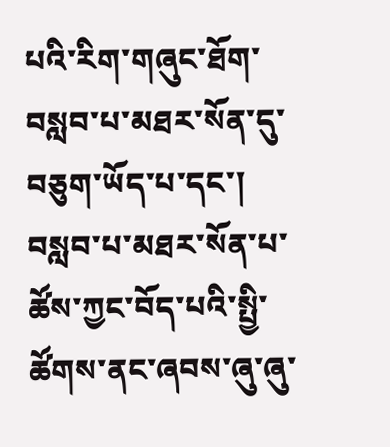པའི་རིག་གཞུང་ཐོག་བསླབ་པ་མཐར་སོན་དུ་བཅུག་ཡོད་པ་དང་། བསླབ་པ་མཐར་སོན་པ་ཚོས་ཀྱང་བོད་པའི་སྤྱི་ཚོགས་ནང་ཞབས་ཞུ་ཞུ་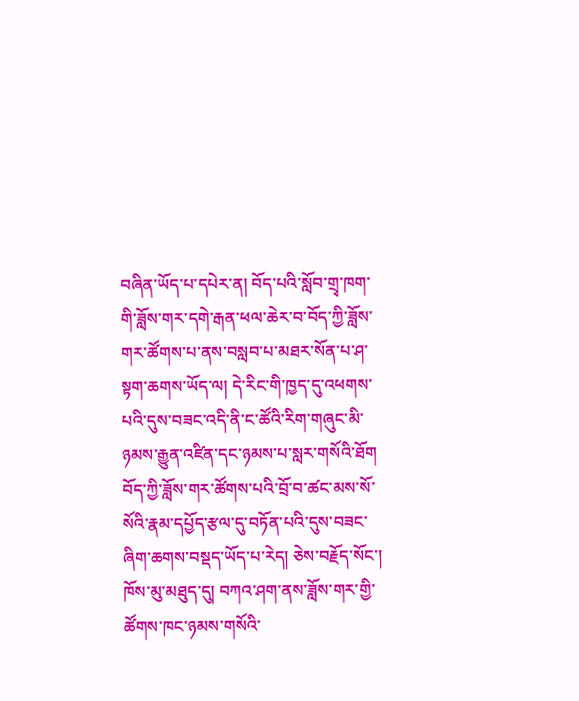བཞིན་ཡོད་པ་དཔེར་ན། བོད་པའི་སློབ་གྲྭ་ཁག་གི་ཟློས་གར་དགེ་རྒན་ཕལ་ཆེར་བ་བོད་ཀྱི་ཟློས་གར་ཚོགས་པ་ནས་བསླབ་པ་མཐར་སོན་པ་ཤ་སྟག་ཆགས་ཡོད་ལ། དེ་རིང་གི་ཁྱད་དུ་འཕགས་པའི་དུས་བཟང་འདི་ནི་ང་ཚོའི་རིག་གཞུང་མི་ཉམས་རྒྱུན་འཛིན་དང་ཉམས་པ་སླར་གསོའི་ཐོག བོད་ཀྱི་ཟློས་གར་ཚོགས་པའི་བྲོ་བ་ཚང་མས་སོ་སོའི་རྣམ་དཔྱོད་རྩལ་དུ་བཏོན་པའི་དུས་བཟང་ཞིག་ཆགས་བསྡད་ཡོད་པ་རེད། ཅེས་བརྗོད་སོང་།
ཁོས་མུ་མཐུད་དུ། བཀའ་ཤག་ནས་ཟློས་གར་གྱི་ཚོགས་ཁང་ཉམས་གསོའི་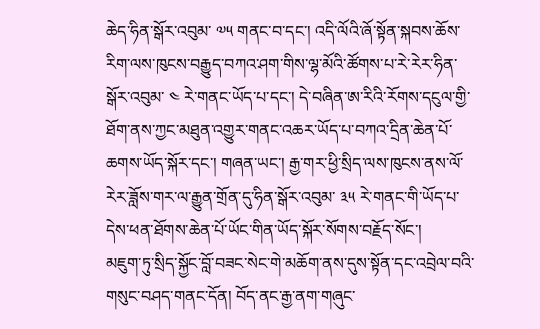ཆེད་ཧིན་སྒོར་འབུམ་ ༧༥ གནང་བ་དང་། འདི་ལོའི་ཞོ་སྟོན་སྐབས་ཆོས་རིག་ལས་ཁུངས་བརྒྱུད་བཀའ་ཤག་གིས་ལྷ་མོའི་ཚོགས་པ་རེ་རེར་ཧིན་སྒོར་འབུམ་ ༤ རེ་གནང་ཡོད་པ་དང་། དེ་བཞིན་ཨ་རིའི་རོགས་དངུལ་གྱི་ཐོག་ནས་ཀྱང་མཐུན་འགྱུར་གནང་འཆར་ཡོད་པ་བཀའ་དྲིན་ཆེན་པོ་ཆགས་ཡོད་སྐོར་དང་། གཞན་ཡང་། རྒྱ་གར་ཕྱི་སྲིད་ལས་ཁུངས་ནས་ལོ་རེར་ཟློས་གར་ལ་རྒྱུན་གྲོན་དུ་ཧིན་སྒོར་འབུམ་ ༣༥ རེ་གནང་གི་ཡོད་པ་དེས་ཕན་ཐོགས་ཆེན་པོ་ཡོང་གིན་ཡོད་སྐོར་སོགས་བརྗོད་སོང་།
མཇུག་ཏུ་སྲིད་སྐྱོང་བློ་བཟང་སེང་གེ་མཆོག་ནས་དུས་སྟོན་དང་འབྲེལ་བའི་གསུང་བཤད་གནང་དོན། བོད་ནང་རྒྱ་ནག་གཞུང་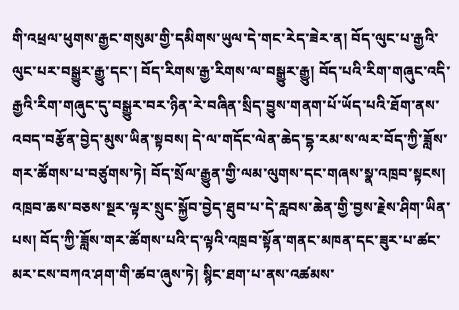གི་འཕྲལ་ཕུགས་རྒྱང་གསུམ་གྱི་དམིགས་ཡུལ་དེ་གང་རེད་ཟེར་ན། བོད་ལུང་པ་རྒྱའི་ལུང་པར་བསྒྱུར་རྒྱུ་དང་། བོད་རིགས་རྒྱ་རིགས་ལ་བསྒྱུར་རྒྱུ། བོད་པའི་རིག་གཞུང་འདི་རྒྱའི་རིག་གཞུང་དུ་བསྒྱུར་བར་ཉིན་རེ་བཞིན་སྲིད་བྱུས་གནག་པོ་ཡོད་པའི་ཐོག་ནས་འབད་བརྩོན་བྱེད་མུས་ཡིན་སྟབས། དེ་ལ་གདོང་ལེན་ཆེད་དྷ་རམ་ས་ལར་བོད་ཀྱི་ཟློས་གར་ཚོགས་པ་བཙུགས་ཏེ། བོད་སྲོལ་རྒྱུན་གྱི་ལམ་ལུགས་དང་གཞས་སྣ་འཁྲབ་སྟངས། འཁྲབ་ཆས་བཅས་སྔར་ལྟར་སྲུང་སྐྱོབ་བྱེད་ཐུབ་པ་དེ་རླབས་ཆེན་གྱི་བྱས་རྗེས་ཤིག་ཡིན་པས། བོད་ཀྱི་ཟློས་གར་ཚོགས་པའི་ད་ལྟའི་འཁྲབ་སྟོན་གནང་མཁན་དང་ཟུར་པ་ཚང་མར་ངས་བཀའ་ཤག་གི་ཚབ་ཞུས་ཏེ། སྙིང་ཐག་པ་ནས་འཚམས་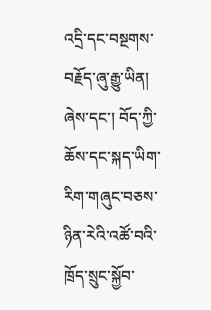འདྲི་དང་བསྔགས་བརྗོད་ཞུ་རྒྱུ་ཡིན། ཞེས་དང་། བོད་ཀྱི་ཆོས་དང་སྐད་ཡིག་རིག་གཞུང་བཅས་ཉིན་རེའི་འཚོ་བའི་ཁྲོད་སྲུང་སྐྱོབ་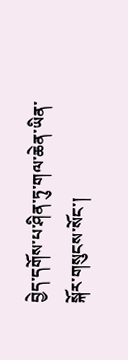བྱེད་དགོས་པ་ཤིན་ཏུ་གལ་ཆེན་ཡིན་སྐོར་གསུངས་སོང་།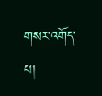གསར་འགོད་པ།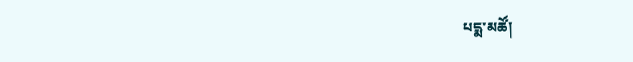པདྨ་མཚོ།